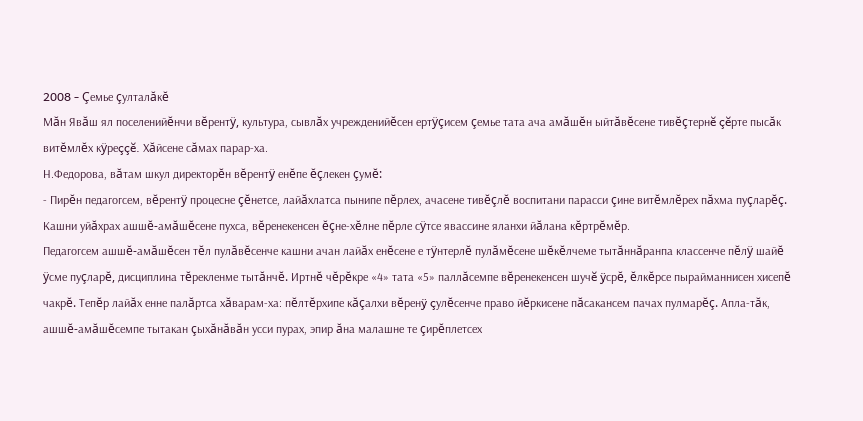2008 - Çемье çулталăкĕ
Мăн Явăш ял поселенийĕнчи вĕрентÿ, культура, сывлăх учрежденийĕсен ертÿçисем çемье тата ача амăшĕн ыйтăвĕсене тивĕçтернĕ çĕрте пысăк витĕмлĕх кÿреççĕ. Хăйсене сăмах парар-ха.
Н.Федорова, вăтам шкул директорĕн вĕрентÿ енĕпе ĕçлекен çумĕ:
- Пирĕн педагогсем, вĕрентÿ процесне çĕнетсе, лайăхлатса пынипе пĕрлех, ачасене тивĕçлĕ воспитани парасси çине витĕмлĕрех пăхма пуçларĕç. Кашни уйăхрах ашшĕ-амăшĕсене пухса, вĕренекенсен ĕçне-хĕлне пĕрле сÿтсе явассине яланхи йăлана кĕртрĕмĕр.
Педагогсем ашшĕ-амăшĕсен тĕл пулăвĕсенче кашни ачан лайăх енĕсене е тÿнтерлĕ пулăмĕсене шĕкĕлчеме тытăннăранпа классенче пĕлÿ шайĕ ÿсме пуçларĕ, дисциплина тĕрекленме тытăнчĕ. Иртнĕ чĕрĕкре «4» тата «5» паллăсемпе вĕренекенсен шучĕ ÿсрĕ, ĕлкĕрсе пырайманнисен хисепĕ чакрĕ. Тепĕр лайăх енне палăртса хăварам-ха: пĕлтĕрхипе кăçалхи вĕренÿ çулĕсенче право йĕркисене пăсакансем пачах пулмарĕç. Апла-тăк, ашшĕ-амăшĕсемпе тытакан çыхăнăвăн усси пурах, эпир ăна малашне те çирĕплетсех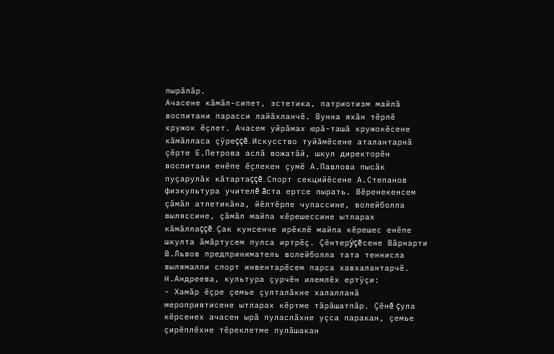пырăпăр.
Ачасене кăмăл-сипет, эстетика, патриотизм майлă воспитани парасси лайăхланчĕ. Вунна яхăн тĕрлĕ кружок ĕçлет. Ачасем уйрăмах юрă-ташă кружокĕсене кăмăлласа çÿреççĕ. Искусство туйăмĕсене аталантарнă çĕрте Е.Петрова аслă вожатăй, шкул директорĕн воспитани енĕпе ĕçлекен çумĕ А.Павлова пысăк пуçарулăх кăтартаççĕ. Спорт секцийĕсене А.Степанов физкультура учителĕ ăста ертсе пырать. Вĕренекенсем çăмăл атлетикăна, йĕлтĕрпе чупассине, волейболла выляссине, çăмăл майпа кĕрешессине ытларах кăмăллаççĕ. Çак кунсенче ирĕклĕ майпа кĕрешес енĕпе шкулта ăмăртусем пулса иртрĕç. Çĕнтерÿçĕсене Вăрнарти В.Львов предприниматель волейболла тата теннисла вылямалли спорт инвентарĕсем парса хавхалантарчĕ.
Н.Андреева, культура çурчĕн илемлĕх ертÿçи:
- Хамăр ĕçре çемье çулталăкне халалланă мероприятисене ытларах кĕртме тăрăшатпăр. Çĕнĕ çула кĕрсенех ачасен ырă пуласлăхне уçса паракан, çемье çирĕплĕхне тĕреклетме пулăшакан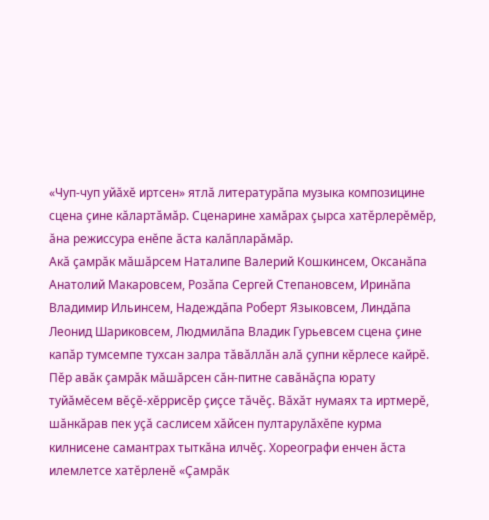«Чуп-чуп уйăхĕ иртсен» ятлă литературăпа музыка композицине сцена çине кăлартăмăр. Сценарине хамăрах çырса хатĕрлерĕмĕр, ăна режиссура енĕпе ăста калăпларăмăр.
Акă çамрăк мăшăрсем Наталипе Валерий Кошкинсем, Оксанăпа Анатолий Макаровсем, Розăпа Сергей Степановсем, Иринăпа Владимир Ильинсем, Надеждăпа Роберт Языковсем, Линдăпа Леонид Шариковсем, Людмилăпа Владик Гурьевсем сцена çине капăр тумсемпе тухсан залра тăвăллăн алă çупни кĕрлесе кайрĕ. Пĕр авăк çамрăк мăшăрсен сăн-питне савăнăçпа юрату туйăмĕсем вĕçĕ-хĕррисĕр çиçсе тăчĕç. Вăхăт нумаях та иртмерĕ, шăнкăрав пек уçă саслисем хăйсен пултарулăхĕпе курма килнисене самантрах тыткăна илчĕç. Хореографи енчен ăста илемлетсе хатĕрленĕ «Çамрăк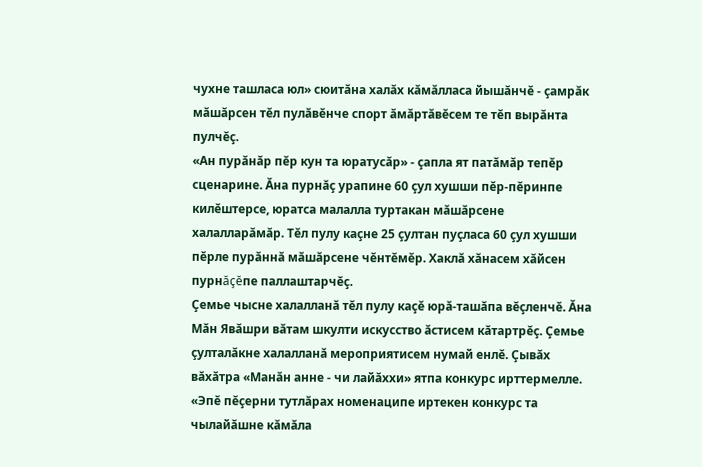чухне ташласа юл» сюитăна халăх кăмăлласа йышăнчĕ - çамрăк мăшăрсен тĕл пулăвĕнче спорт ăмăртăвĕсем те тĕп вырăнта пулчĕç.
«Ан пурăнăр пĕр кун та юратусăр» - çапла ят патăмăр тепĕр сценарине. Ăна пурнăç урапине 60 çул хушши пĕр-пĕринпе килĕштерсе, юратса малалла туртакан мăшăрсене халалларăмăр. Тĕл пулу каçне 25 çултан пуçласа 60 çул хушши пĕрле пурăннă мăшăрсене чĕнтĕмĕр. Хаклă хăнасем хăйсен пурнăçĕпе паллаштарчĕç.
Çемье чысне халалланă тĕл пулу каçĕ юрă-ташăпа вĕçленчĕ. Ăна Мăн Явăшри вăтам шкулти искусство ăстисем кăтартрĕç. Çемье çулталăкне халалланă мероприятисем нумай енлĕ. Çывăх вăхăтра «Манăн анне - чи лайăххи» ятпа конкурс ирттермелле. «Эпĕ пĕçерни тутлăрах номенаципе иртекен конкурс та чылайăшне кăмăла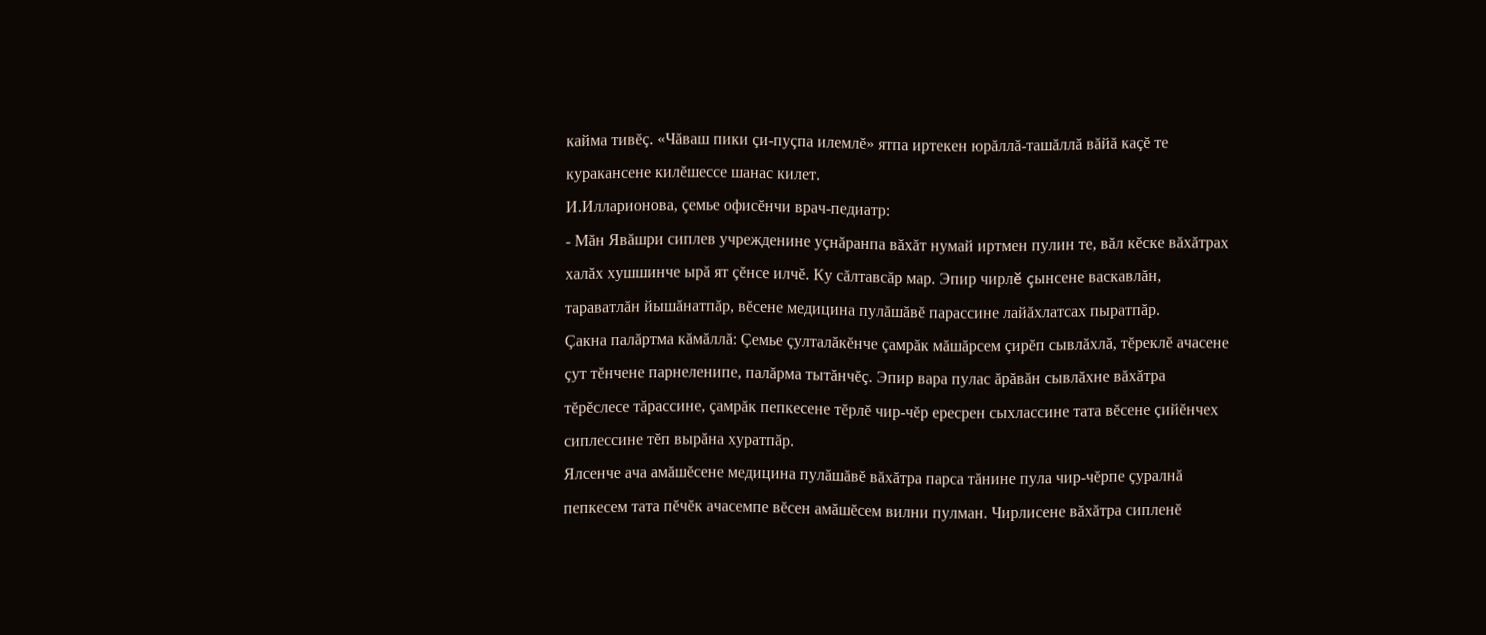кайма тивĕç. «Чăваш пики çи-пуçпа илемлĕ» ятпа иртекен юрăллă-ташăллă вăйă каçĕ те куракансене килĕшессе шанас килет.
И.Илларионова, çемье офисĕнчи врач-педиатр:
- Мăн Явăшри сиплев учрежденине уçнăранпа вăхăт нумай иртмен пулин те, вăл кĕске вăхăтрах халăх хушшинче ырă ят çĕнсе илчĕ. Ку сăлтавсăр мар. Эпир чирлĕ çынсене васкавлăн, тараватлăн йышăнатпăр, вĕсене медицина пулăшăвĕ парассине лайăхлатсах пыратпăр.
Çакна палăртма кăмăллă: Çемье çулталăкĕнче çамрăк мăшăрсем çирĕп сывлăхлă, тĕреклĕ ачасене çут тĕнчене парнеленипе, палăрма тытăнчĕç. Эпир вара пулас ăрăвăн сывлăхне вăхăтра тĕрĕслесе тăрассине, çамрăк пепкесене тĕрлĕ чир-чĕр ересрен сыхлассине тата вĕсене çийĕнчех сиплессине тĕп вырăна хуратпăр.
Ялсенче ача амăшĕсене медицина пулăшăвĕ вăхăтра парса тăнине пула чир-чĕрпе çуралнă пепкесем тата пĕчĕк ачасемпе вĕсен амăшĕсем вилни пулман. Чирлисене вăхăтра сипленĕ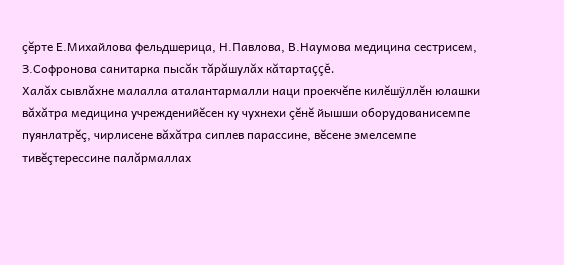çĕрте Е.Михайлова фельдшерица, Н.Павлова, В.Наумова медицина сестрисем, З.Софронова санитарка пысăк тăрăшулăх кăтартаççĕ.
Халăх сывлăхне малалла аталантармалли наци проекчĕпе килĕшÿллĕн юлашки вăхăтра медицина учрежденийĕсен ку чухнехи çĕнĕ йышши оборудованисемпе пуянлатрĕç, чирлисене вăхăтра сиплев парассине, вĕсене эмелсемпе тивĕçтерессине палăрмаллах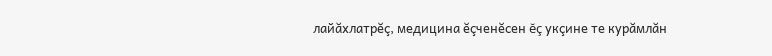лайăхлатрĕç, медицина ĕçченĕсен ĕç укçине те курăмлăн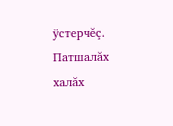ÿстерчĕç. Патшалăх халăх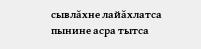сывлăхне лайăхлатса пынине асра тытса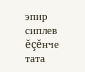эпир сиплев ĕçĕнче тата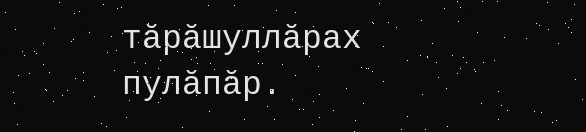тăрăшуллăрах пулăпăр.